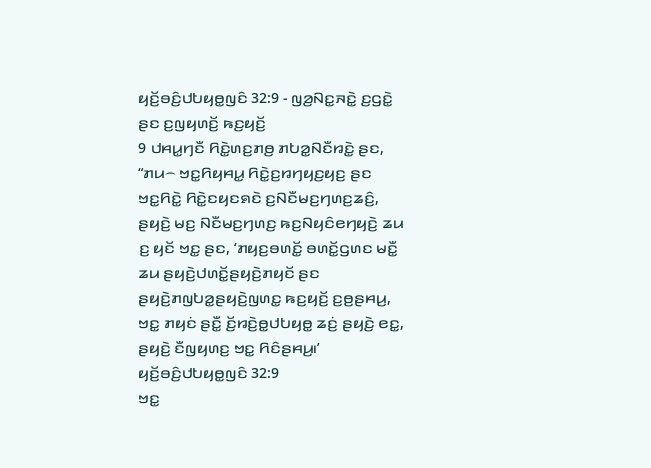ꤟꤢꤩ꤬ꤋꤢꤨ꤬ꤓꤝꤟꤥ꤭ꤜꤢꤨ 32:9 - ꤜꤤ꤬ꤡꤢ꤭ꤏꤢꤧ꤭ ꤢ꤬ꤞꤢꤧ꤭ ꤔꤢ ꤢ꤬ꤜꤟꤛꤢꤩ꤬ ꤒꤢ꤬ꤟꤢꤩ꤬
9 ꤓꤌꤣ꤭ꤚꤢꤪ ꤖꤢꤧ꤭ꤛꤢ꤬ꤊꤥ꤬ ꤊꤝꤤ꤭ꤡꤢꤪꤙꤢꤧ꤭ ꤔꤢ, “ꤊꤣ꤮ ꤠꤢ꤭ꤖꤟꤌꤣ꤭ ꤖꤢꤧ꤭ꤢ꤬ꤙꤚꤟꤢ꤬ꤟꤢ꤬ ꤔꤢ ꤠꤢ꤭ꤖꤢꤧ꤭ ꤖꤢꤧ꤭ꤢꤟꤢꤎꤢꤧ ꤢ꤬ꤡꤢꤪꤗꤢ꤬ꤚꤛꤢ꤬ꤘꤢꤨ꤬, ꤔꤟꤢꤧ꤬ ꤗꤢ꤬ ꤡꤢꤪꤗꤢ꤬ꤚꤛꤢ꤬ ꤒꤢ꤬ꤡꤟꤢꤨꤕꤚꤟꤢꤧ꤬ ꤘꤣ ꤢ꤬ ꤟꤢꤩ ꤠꤢ꤭ ꤔꤢ, ‘ꤊꤟꤢ꤬ꤋꤛꤢꤩ꤭ ꤋꤛꤢꤩ꤭ꤞꤛꤢ ꤗꤢꤪ꤭ ꤘꤣ ꤔꤟꤢꤧ꤬ꤓꤛꤢꤩ꤭ꤔꤟꤢꤧ꤬ꤊꤟꤢꤩ ꤔꤢ ꤔꤟꤢꤧ꤬ꤊꤜꤝꤤ꤭ꤔꤟꤢꤧ꤬ꤜꤛꤢ꤭ ꤒꤢ꤬ꤟꤢꤩ꤬ ꤢ꤬ꤥ꤬ꤔꤌꤣ꤬, ꤠꤢ꤭ ꤊꤟꤢꤦ ꤔꤢꤪ꤭ ꤢꤩ꤬ꤙꤢꤧ꤬ꤥ꤭ꤓꤝꤟꤥ꤭ ꤘꤢꤦ꤬ ꤔꤟꤢꤧ꤬ ꤕꤢ꤭, ꤔꤟꤢꤧ꤬ ꤢꤪꤜꤟꤛꤢ꤬ ꤠꤢ꤭ ꤖꤢꤨꤔꤌꤣ꤬꤯’
ꤟꤢꤩ꤬ꤋꤢꤨ꤬ꤓꤝꤟꤥ꤭ꤜꤢꤨ 32:9
ꤠꤢ꤭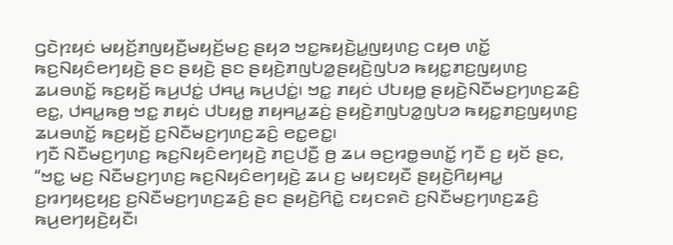ꤞꤢꤧꤐꤟꤢꤦ ꤗꤟꤢꤩ꤬ꤊꤜꤟꤢꤪ꤬ꤗꤟꤢꤩ꤬ꤗꤢ꤬ ꤔꤟꤤ ꤠꤢ꤭ꤒꤟꤢꤧ꤬ꤣ꤭ꤜꤟꤛꤢ꤬ ꤍꤟꤥ ꤛꤢꤩ꤭ ꤒꤢ꤬ꤡꤟꤢꤨꤕꤚꤟꤢꤧ꤬ ꤔꤢ ꤔꤟꤢꤧ꤬ ꤔꤢ ꤔꤟꤢꤧ꤬ꤊꤜꤝꤤ꤭ꤔꤟꤢꤧ꤬ꤜꤝꤤ ꤒꤟꤢ꤭ꤊꤢ꤬ꤜꤟꤛꤢ꤬ ꤘꤣꤋꤛꤢꤩ꤭ ꤒꤢ꤬ꤟꤢꤩ꤬ ꤒꤣ꤬ꤓꤢꤦ꤭ ꤓꤌꤣ꤭ ꤒꤣ꤬ꤓꤢꤦ꤭꤯ ꤠꤢ꤭ ꤊꤟꤢꤦ ꤓꤝꤟꤥ꤭ ꤔꤟꤢꤧ꤬ꤡꤢꤪꤗꤢ꤬ꤚꤛꤢ꤬ꤘꤢꤨ꤬ ꤕꤢ꤭, ꤓꤌꤣ꤭ꤒꤥ꤬ ꤠꤢ꤭ ꤊꤟꤢꤦ ꤓꤝꤟꤥ꤭ ꤊꤟꤌꤣ꤭ꤘꤢꤦ꤬ ꤔꤟꤢꤧ꤬ꤊꤜꤝꤤ꤭ꤜꤝꤤ ꤒꤟꤢ꤭ꤊꤢ꤬ꤜꤟꤛꤢ꤬ ꤘꤣꤋꤛꤢꤩ꤭ ꤒꤢ꤬ꤟꤢꤩ꤬ ꤢ꤬ꤡꤢꤪꤗꤢ꤬ꤚꤛꤢ꤬ꤘꤢꤨ꤬ ꤕꤢ꤭ꤕꤢ꤭꤯
ꤚꤢꤪ ꤡꤢꤪꤗꤢ꤬ꤚꤛꤢ꤬ ꤒꤢ꤬ꤡꤟꤢꤨꤕꤚꤟꤢꤧ꤬ ꤊꤢ꤬ꤓꤢꤪ꤬ ꤥ꤬ ꤘꤣ ꤋꤢ꤬ꤙꤥ꤭ꤋꤛꤢꤩ꤭ ꤚꤢꤪ ꤢ꤬ ꤟꤢꤩ ꤔꤢ, “ꤠꤢ꤭ ꤗꤢ꤬ ꤡꤢꤪꤗꤢ꤬ꤚꤛꤢ꤬ ꤒꤢ꤬ꤡꤟꤢꤨꤕꤚꤟꤢꤧ꤬ ꤘꤣ ꤢ꤬ ꤗꤟꤢꤟꤢꤪ ꤔꤟꤢꤧ꤬ꤖꤟꤌꤣ꤭ ꤢ꤬ꤙꤚꤟꤢ꤬ꤟꤢ꤬ ꤢ꤬ꤡꤢꤪꤗꤢ꤬ꤚꤛꤢ꤬ꤘꤢꤨ꤬ ꤔꤢ ꤔꤟꤢꤧ꤬ꤖꤢꤧ꤭ ꤢꤟꤢꤎꤢꤧ ꤢ꤬ꤡꤢꤪꤗꤢ꤬ꤚꤛꤢ꤬ꤘꤢꤨ꤬ ꤒꤣ꤬ꤕꤚꤟꤢꤧ꤬ꤟꤢꤪ꤯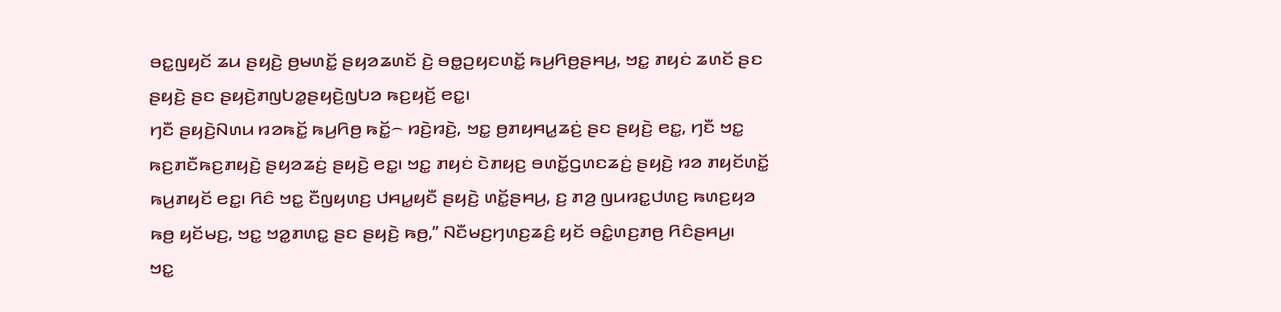ꤋꤢ꤭ꤜꤟꤢꤩ ꤘꤣ ꤔꤟꤢꤧ꤬ ꤥ꤬ꤗꤛꤢꤩ꤭ ꤔꤟꤤꤘꤛꤢꤩ ꤢꤧ꤬ ꤋꤥ꤭ꤑꤟꤢꤛꤢꤩ꤭ ꤒꤣ꤬ꤖꤥ꤬ꤔꤌꤣ꤬, ꤠꤢ꤭ ꤊꤟꤢꤦ ꤘꤛꤢꤩ ꤔꤢ ꤔꤟꤢꤧ꤬ ꤔꤢ ꤔꤟꤢꤧ꤬ꤊꤜꤝꤤ꤭ꤔꤟꤢꤧ꤬ꤜꤝꤤ ꤒꤢ꤬ꤟꤢꤩ꤬ ꤕꤢ꤭꤯
ꤚꤢꤪ ꤔꤟꤢꤧ꤬ꤡꤛꤣ ꤙꤤꤒꤢꤩ꤭ ꤒꤣ꤬ꤖꤥ꤬ ꤒꤢꤩ꤭꤮ ꤙꤢꤧ꤬ꤙꤢꤧ꤬, ꤠꤢ꤭ ꤥ꤬ꤊꤟꤌꤣ꤭ꤘꤢꤦ꤬ ꤔꤢ ꤔꤟꤢꤧ꤬ ꤕꤢ꤭, ꤚꤢꤪ ꤠꤢ꤭ ꤒꤢ꤬ꤊꤢꤪꤒꤢ꤬ꤊꤟꤢꤧ꤬ ꤔꤟꤤꤘꤢꤦ꤬ ꤔꤟꤢꤧ꤬ ꤕꤢ꤭꤯ ꤠꤢ꤭ ꤊꤟꤢꤦ ꤢꤧꤊꤟꤢ꤬ ꤋꤛꤢꤩ꤭ꤞꤛꤢꤘꤢꤦ꤬ ꤔꤟꤢꤧ꤬ ꤙꤤ ꤊꤟꤢꤩꤛꤢꤩ꤭ ꤒꤣ꤬ꤊꤟꤢꤩ ꤕꤢ꤭꤯ ꤖꤢꤨ ꤠꤢ꤭ ꤢꤪꤜꤟꤛꤢ꤬ ꤓꤌꤣ꤭ꤟꤢꤪ ꤔꤟꤢꤧ꤬ ꤛꤢꤩ꤭ꤔꤌꤣ꤬, ꤢ꤬ ꤊꤤ꤬ ꤜꤣꤙꤢ꤭ꤓꤛꤢ꤬ ꤒꤛꤢ꤬ꤟꤤ ꤒꤥ꤬ ꤟꤢꤩꤗꤢ꤬, ꤠꤢ꤭ ꤠꤤ꤭ꤊꤛꤢ꤭ ꤔꤢ ꤔꤟꤢꤧ꤬ ꤒꤥ꤬,” ꤡꤢꤪꤗꤢ꤬ꤚꤛꤢ꤬ꤘꤢꤨ꤬ ꤟꤢꤩ ꤋꤢꤨ꤭ꤛꤢ꤬ꤊꤥ꤬ ꤖꤢꤨꤔꤌꤣ꤬꤯
ꤠꤢ꤭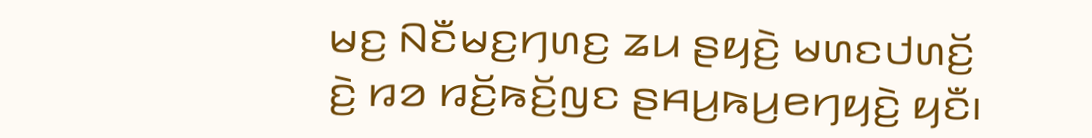ꤗꤢ꤬ ꤡꤢꤪꤗꤢ꤬ꤚꤛꤢ꤬ ꤘꤣ ꤔꤟꤢꤧ꤬ ꤗꤛꤢꤓꤛꤢꤩ꤬ ꤢꤧ꤬ ꤙꤤ ꤙꤢꤩ꤬ꤒꤢꤩ꤬ꤜꤢ ꤔꤌꤣ꤬ꤒꤣ꤬ꤕꤚꤟꤢꤧ꤬ ꤟꤢꤪ꤯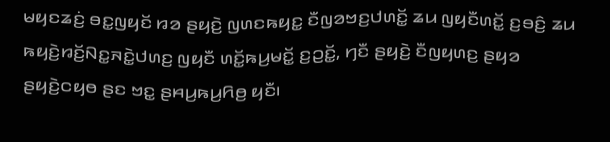ꤗꤟꤢꤘꤢꤦ꤬ ꤋꤢ꤭ꤜꤟꤢꤩ ꤙꤤ ꤔꤟꤢꤧ꤬ ꤜꤛꤢꤒꤟꤢ꤭ ꤢꤪꤜꤤꤠꤢ꤬ꤓꤛꤢꤩ꤭ ꤘꤣ ꤜꤟꤢꤪꤛꤢꤩ꤭ ꤢ꤬ꤋꤢꤨ꤬ ꤘꤣ ꤒꤟꤢꤧ꤬ꤙꤢꤩ꤬ꤡꤢ꤭ꤏꤢꤧ꤭ꤓꤛꤢ꤬ ꤜꤟꤢꤪ ꤛꤢꤩ꤭ꤒꤣ꤬ꤗꤢꤩ꤭ ꤢ꤬ꤑꤢꤩ꤭, ꤚꤢꤪ ꤔꤟꤢꤧ꤬ ꤢꤪꤜꤟꤛꤢ꤬ ꤔꤟꤤ ꤔꤟꤢꤧ꤬ꤍꤟꤥ ꤔꤢ ꤠꤢ꤭ ꤔꤌꤣ꤬ꤒꤣ꤬ꤖꤥ꤬ ꤟꤢꤪ꤯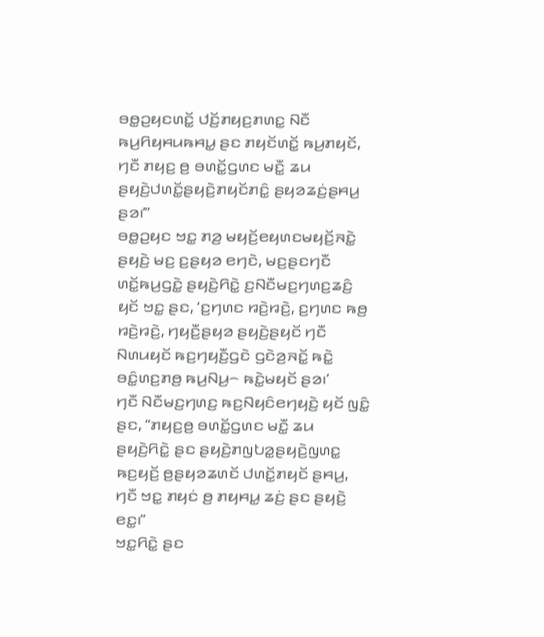ꤋꤥ꤭ꤑꤟꤢꤛꤢꤩ꤭ ꤓꤢꤩ꤬ꤊꤟꤢ꤬ꤊꤛꤢ꤭ ꤡꤢꤪ ꤒꤣ꤬ꤖꤟꤌꤣꤒꤌꤣ꤭ ꤔꤢ ꤊꤟꤢꤩꤛꤢꤩ꤭ ꤒꤣ꤬ꤊꤟꤢꤩ, ꤚꤢꤪ ꤊꤟꤢ꤬ ꤥ꤬ ꤋꤛꤢꤩ꤭ꤞꤛꤢ ꤗꤢꤪ꤭ ꤘꤣ ꤔꤟꤢꤧ꤬ꤓꤛꤢꤩ꤭ꤔꤟꤢꤧ꤬ꤊꤟꤢꤩꤊꤢꤨ꤭ ꤔꤟꤤꤘꤢꤦ꤬ꤔꤌꤣ꤬ ꤔꤤ꤯’”
ꤋꤥ꤭ꤑꤟꤢ ꤠꤢ꤭ ꤊꤤ꤬ ꤗꤟꤢꤩ꤬ꤕꤟꤛꤢꤗꤟꤢꤩ꤬ꤏꤢꤧ꤭ ꤔꤟꤢꤧ꤬ ꤗꤢ꤬ ꤢ꤬ꤔꤟꤤ ꤕꤚꤢꤧ, ꤗꤢ꤬ꤔꤢꤚꤢꤪ ꤛꤢꤩ꤭ꤒꤣ꤬ꤞꤢꤧ꤭ ꤔꤟꤢꤧ꤬ꤖꤢꤧ꤭ ꤢ꤬ꤡꤢꤪꤗꤢ꤬ꤚꤛꤢ꤬ꤘꤢꤨ꤬ ꤟꤢꤩ ꤠꤢ꤭ ꤔꤢ, ‘ꤢ꤬ꤚꤛꤢ ꤙꤢꤧ꤬ꤙꤢꤧ꤬, ꤢ꤬ꤚꤛꤢ ꤒꤥ꤬ ꤙꤢꤧ꤬ꤙꤢꤧ꤬, ꤚꤟꤢꤪ꤬ꤔꤟꤤ ꤔꤟꤢꤧ꤬ꤔꤟꤢꤩ ꤚꤢꤪ ꤡꤛꤣꤟꤢꤩ ꤒꤢ꤬ꤚꤟꤢꤪ꤬ꤞꤢꤧ ꤞꤢꤧꤤ꤬ꤏꤢꤩ꤭ ꤒꤢꤧ꤭ ꤋꤢꤨ꤭ꤛꤢ꤬ꤊꤥ꤬ ꤒꤣ꤬ꤡꤣ꤬꤮ ꤒꤢꤧ꤭ꤗꤟꤢꤩ ꤔꤤ꤯’
ꤚꤢꤪ ꤡꤢꤪꤗꤢ꤬ꤚꤛꤢ꤬ ꤒꤢ꤬ꤡꤟꤢꤨꤕꤚꤟꤢꤧ꤬ ꤟꤢꤩ ꤜꤢꤨ꤭ ꤔꤢ, “ꤊꤟꤢ꤬ꤥ꤬ ꤋꤛꤢꤩ꤭ꤞꤛꤢ ꤗꤢꤪ꤭ ꤘꤣ ꤔꤟꤢꤧ꤬ꤖꤢꤧ꤭ ꤔꤢ ꤔꤟꤢꤧ꤬ꤊꤜꤝꤤ꤭ꤔꤟꤢꤧ꤬ꤜꤛꤢ꤭ ꤒꤢ꤬ꤟꤢꤩ꤬ ꤥ꤬ꤔꤟꤤꤘꤛꤢꤩ ꤓꤛꤢꤩ꤭ꤊꤟꤢꤩ ꤔꤌꤣ꤬, ꤚꤢꤪ ꤠꤢ꤭ ꤊꤟꤢꤦ ꤥ꤬ ꤊꤟꤌꤣ꤭ ꤘꤢꤦ꤬ ꤔꤢ ꤔꤟꤢꤧ꤬ ꤕꤢ꤭꤯”
ꤠꤢ꤭ꤖꤢꤧ꤭ ꤔꤢ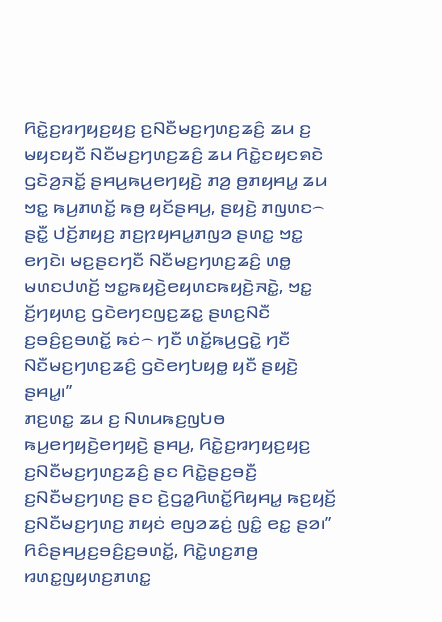ꤖꤢꤧ꤭ꤢ꤬ꤙꤚꤟꤢ꤬ꤟꤢ꤬ ꤢ꤬ꤡꤢꤪꤗꤢ꤬ꤚꤛꤢ꤬ꤘꤢꤨ꤬ ꤘꤣ ꤢ꤬ ꤗꤟꤢꤟꤢꤪ ꤡꤢꤪꤗꤢ꤬ꤚꤛꤢ꤬ꤘꤢꤨ꤬ ꤘꤣ ꤖꤢꤧ꤭ꤢꤟꤢꤎꤢꤧ ꤞꤢꤧꤤ꤬ꤏꤢꤩ꤭ ꤔꤌꤣ꤬ꤒꤣ꤬ꤕꤚꤟꤢꤧ꤬ ꤊꤤ꤬ ꤥ꤬ꤊꤟꤌꤣ꤭ ꤘꤣ ꤠꤢ꤭ ꤒꤣ꤬ꤊꤛꤢꤩ꤭ ꤒꤥ꤬ ꤟꤢꤩꤔꤌꤣ꤬, ꤔꤟꤢꤧ꤬ ꤊꤜꤛꤢ꤮ ꤔꤢꤪ꤭ ꤓꤢꤩ꤬ꤊꤟꤢ꤬ ꤊꤢ꤬ꤐꤟꤌꤣ꤭ꤊꤜꤤ ꤔꤛꤢ꤭ ꤠꤢ꤭ ꤕꤚꤢꤧ꤯ ꤗꤢ꤬ꤔꤢꤚꤢꤪ ꤡꤢꤪꤗꤢ꤬ꤚꤛꤢ꤬ꤘꤢꤨ꤬ ꤛꤥ꤭ ꤗꤛꤢꤓꤛꤢꤩ꤬ ꤠꤢ꤭ꤒꤟꤢꤧ꤬ꤕꤟꤛꤢꤒꤟꤢꤧ꤬ꤏꤢꤧ꤭, ꤠꤢ꤭ ꤢꤩ꤬ꤚꤟꤛꤢ꤬ ꤞꤢꤧꤕꤚꤢꤜꤢ꤬ꤘꤢ꤭ ꤔꤛꤢ꤬ꤡꤢꤪ ꤢ꤬ꤋꤢꤨ꤬ꤢ꤬ꤋꤛꤢꤩ꤭ ꤒꤢꤦ꤮ ꤚꤢꤪ ꤛꤢꤩ꤭ꤒꤣ꤬ꤞꤢꤧ꤭ ꤚꤢꤪ ꤡꤢꤪꤗꤢ꤬ꤚꤛꤢ꤬ꤘꤢꤨ꤬ ꤞꤢꤧꤕꤚꤝꤟꤥ꤭ ꤟꤢꤪ ꤔꤟꤢꤧ꤬ ꤔꤌꤣ꤭꤯”
ꤊꤢ꤬ꤛꤢ꤭ ꤘꤣ ꤢ꤬ ꤡꤛꤣꤒꤢ꤬ꤜꤝꤥ ꤒꤣ꤬ꤕꤚꤟꤢꤧ꤬ꤕꤚꤟꤢꤧ꤬ ꤔꤌꤣ꤬, ꤖꤢꤧ꤭ꤢ꤬ꤙꤚꤟꤢ꤬ꤟꤢ꤬ ꤢ꤬ꤡꤢꤪꤗꤢ꤬ꤚꤛꤢ꤬ꤘꤢꤨ꤬ ꤔꤢ ꤖꤢꤧ꤭ꤔꤢ꤬ꤋꤢꤪ꤬ ꤢ꤬ꤡꤢꤪꤗꤢ꤬ꤚꤛꤢ꤬ ꤔꤢ ꤢꤧ꤬ꤞꤤ꤭ꤖꤛꤢꤩ꤭ꤖꤟꤌꤣ꤭ ꤒꤢ꤬ꤟꤢꤩ꤬ ꤢ꤬ꤡꤢꤪꤗꤢ꤬ꤚꤛꤢ꤬ ꤊꤟꤢꤦ ꤕꤜꤤꤘꤢꤦ꤬ ꤜꤢꤨ꤭ ꤕꤢ꤭ ꤔꤤ꤯” ꤖꤢꤨꤔꤌꤣ꤬ꤢ꤬ꤋꤢꤨ꤬ꤢ꤬ꤋꤛꤢꤩ꤭, ꤖꤢꤧ꤭ꤛꤢ꤬ꤊꤥ꤬ ꤙꤛꤢ꤭ꤜꤟꤛꤢ꤬ꤊꤛꤢ꤭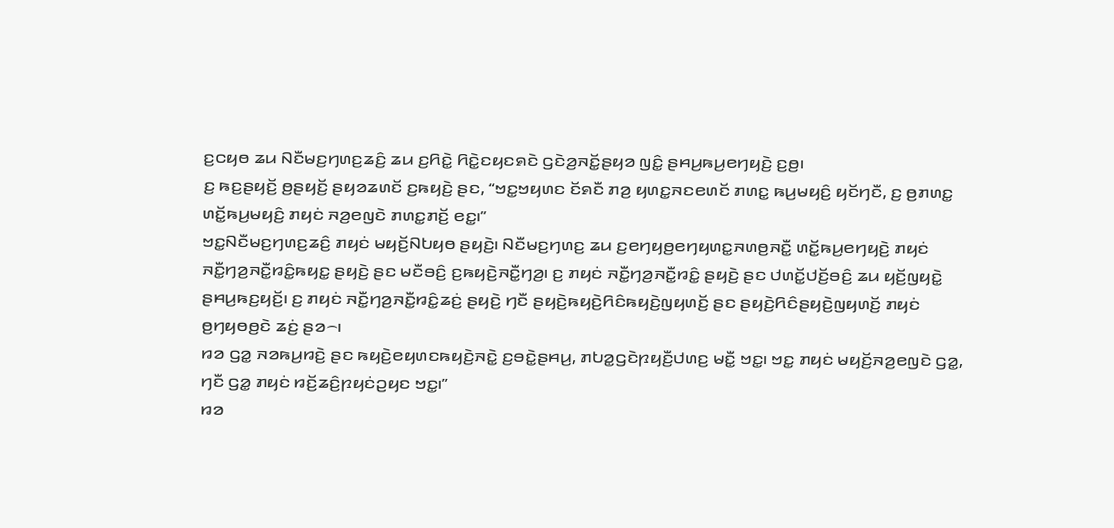ꤢ꤬ꤍꤟꤥ ꤘꤣ ꤡꤢꤪꤗꤢ꤬ꤚꤛꤢ꤬ꤘꤢꤨ꤬ ꤘꤣ ꤢ꤬ꤖꤢꤧ꤭ ꤖꤢꤧ꤭ꤢꤟꤢꤎꤢꤧ ꤞꤢꤧꤤ꤬ꤏꤢꤩ꤭ꤔꤟꤤ ꤜꤢꤨ꤭ ꤔꤌꤣ꤬ꤒꤣ꤬ꤕꤚꤟꤢꤧ꤬ ꤢ꤬ꤥ꤬꤯
ꤢ꤬ ꤒꤢ꤬ꤔꤟꤢꤩ꤬ ꤥ꤬ꤔꤟꤢꤩ꤬ ꤔꤟꤤꤘꤛꤢꤩ ꤢ꤬ꤒꤟꤢꤧ꤬ ꤔꤢ, “ꤠꤢ꤭ꤠꤟꤛꤢ ꤢꤩꤎꤢꤪ ꤊꤤ꤬ ꤟꤛꤢ꤭ꤏꤢꤕꤛꤢꤩ ꤊꤛꤢ꤭ ꤒꤣ꤬ꤗꤟꤢꤨ꤬ ꤟꤢꤩꤚꤢꤪ, ꤢ꤬ ꤥ꤬ꤊꤛꤢ꤭ ꤛꤢꤩ꤭ꤒꤣ꤬ꤗꤟꤢꤨ꤬ ꤊꤟꤢꤦ ꤏꤤ꤬ꤕꤜꤢꤧ ꤊꤛꤢ꤭ꤊꤢꤩ꤬ ꤕꤢ꤭꤯”
ꤠꤢ꤭ꤡꤢꤪꤗꤢ꤬ꤚꤛꤢ꤬ꤘꤢꤨ꤬ ꤊꤟꤢꤦ ꤗꤟꤢꤩ꤬ꤡꤝꤟꤥ ꤔꤟꤢꤧ꤬꤯ ꤡꤢꤪꤗꤢ꤬ꤚꤛꤢ꤬ ꤘꤣ ꤢ꤬ꤕꤚꤟꤥ꤬ꤕꤚꤟꤛꤢ꤭ꤏꤛꤥ꤬ꤏꤢꤪ꤭ ꤛꤢꤩ꤭ꤒꤣ꤬ꤕꤚꤟꤢꤧ꤬ ꤊꤟꤢꤦ ꤏꤢꤪ꤭ꤚꤤ꤬ꤏꤢꤪ꤭ꤙꤢꤨ꤭ꤒꤟꤢ꤭ ꤔꤟꤢꤧ꤬ ꤔꤢ ꤗꤢꤪꤋꤢꤨ꤬ ꤢ꤬ꤒꤟꤢꤧ꤬ꤏꤢꤪ꤭ꤚꤤ꤬꤯ ꤢ꤬ ꤊꤟꤢꤦ ꤏꤢꤪ꤭ꤚꤤ꤬ꤏꤢꤪ꤭ꤙꤢꤨ꤭ ꤔꤟꤢꤧ꤬ ꤔꤢ ꤓꤛꤢꤩ꤭ꤓꤢꤩ꤬ꤋꤢꤨ꤬ ꤘꤣ ꤟꤢꤩ꤬ꤜꤟꤢꤧ꤭ ꤔꤌꤣ꤬ꤒꤢ꤬ꤟꤢꤩ꤬꤯ ꤢ꤬ ꤊꤟꤢꤦ ꤏꤢꤪ꤭ꤚꤤ꤬ꤏꤢꤪ꤭ꤙꤢꤨ꤭ꤘꤢꤦ꤬ ꤔꤟꤢꤧ꤬ ꤚꤢꤪ ꤔꤟꤢꤧ꤬ꤒꤟꤢꤧ꤬ꤖꤢꤨꤒꤟꤢꤧ꤬ꤜꤟꤛꤢꤩ꤬ ꤔꤢ ꤔꤟꤢꤧ꤬ꤖꤢꤨꤔꤟꤢꤧ꤬ꤜꤟꤛꤢꤩ꤬ ꤊꤟꤢꤦ ꤥ꤬ꤚꤟꤥꤥ꤬ꤢꤧ ꤘꤢꤦ꤬ ꤔꤤ꤮꤯
ꤙꤤ ꤞꤤ꤭ ꤏꤤꤒꤣ꤬ꤙꤢꤧ꤬ ꤔꤢ ꤒꤟꤢꤧ꤬ꤕꤟꤛꤢꤒꤟꤢꤧ꤬ꤏꤢꤧ꤭ ꤢ꤬ꤋꤢꤧ꤭ꤔꤌꤣ꤬, ꤊꤝꤤ꤭ꤞꤢꤧꤐꤟꤢꤪ꤬ꤓꤛꤢ꤬ ꤗꤢꤪ꤭ ꤠꤢ꤭꤯ ꤠꤢ꤭ ꤊꤟꤢꤦ ꤗꤟꤢꤩ꤬ꤏꤤ꤬ꤕꤜꤢꤧ ꤞꤤ꤭, ꤚꤢꤪ ꤞꤤ꤭ ꤊꤟꤢꤦ ꤙꤢꤩ꤬ꤘꤢꤨ꤬ꤐꤟꤢꤦꤑꤟꤢ ꤠꤢ꤭꤯”
ꤙꤤ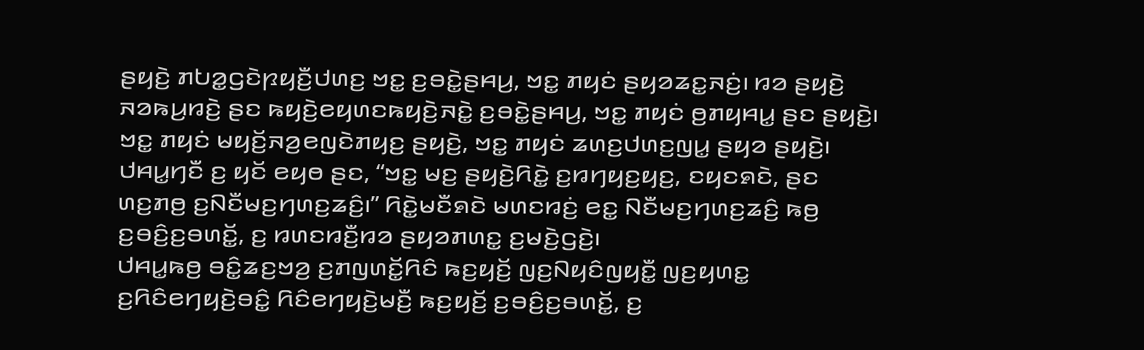ꤔꤟꤢꤧ꤬ ꤊꤝꤤ꤭ꤞꤢꤧꤐꤟꤢꤪ꤬ꤓꤛꤢ꤬ ꤠꤢ꤭ ꤢ꤬ꤋꤢꤧ꤭ꤔꤌꤣ꤬, ꤠꤢ꤭ ꤊꤟꤢꤦ ꤔꤟꤤꤘꤢ꤭ꤏꤢꤦ꤬꤯ ꤙꤤ ꤔꤟꤢꤧ꤬ ꤏꤤꤒꤣ꤬ꤙꤢꤧ꤬ ꤔꤢ ꤒꤟꤢꤧ꤬ꤕꤟꤛꤢꤒꤟꤢꤧ꤬ꤏꤢꤧ꤭ ꤢ꤬ꤋꤢꤧ꤭ꤔꤌꤣ꤬, ꤠꤢ꤭ ꤊꤟꤢꤦ ꤥ꤬ꤊꤟꤌꤣ꤭ ꤔꤢ ꤔꤟꤢꤧ꤬꤯ ꤠꤢ꤭ ꤊꤟꤢꤦ ꤗꤟꤢꤩ꤬ꤏꤤ꤬ꤕꤜꤢꤧꤊꤟꤢ꤬ ꤔꤟꤢꤧ꤬, ꤠꤢ꤭ ꤊꤟꤢꤦ ꤘꤛꤢ꤬ꤓꤛꤢ꤬ꤜꤣ꤭ ꤔꤟꤤ ꤔꤟꤢꤧ꤬꤯
ꤓꤌꤣ꤭ꤚꤢꤪ ꤢ꤬ ꤟꤢꤩ ꤕꤟꤥ ꤔꤢ, “ꤠꤢ꤭ ꤗꤢ꤬ ꤔꤟꤢꤧ꤬ꤖꤢꤧ꤭ ꤢ꤬ꤙꤚꤟꤢ꤬ꤟꤢ꤬, ꤢꤟꤢꤎꤢꤧ, ꤔꤢ ꤛꤢ꤬ꤊꤥ꤬ ꤢ꤬ꤡꤢꤪꤗꤢ꤬ꤚꤛꤢ꤬ꤘꤢꤨ꤬꤯” ꤖꤢꤧ꤭ꤗꤢꤪꤎꤢꤧ ꤗꤛꤢꤙꤢꤦ꤬ ꤕꤢ꤭ ꤡꤢꤪꤗꤢ꤬ꤚꤛꤢ꤬ꤘꤢꤨ꤬ ꤒꤥ꤬ ꤢ꤬ꤋꤢꤨ꤬ꤢ꤬ꤋꤛꤢꤩ꤭, ꤢ꤬ ꤙꤛꤢꤙꤢꤪ꤬ꤙꤤ ꤔꤟꤤꤊꤛꤢ꤭ ꤢ꤬ꤗꤢꤧ꤬ꤞꤢꤧ꤬꤯
ꤓꤌꤣ꤭ꤒꤥ꤬ ꤋꤢꤨ꤭ꤘꤢ꤬ꤠꤤ꤬ ꤢ꤬ꤊꤜꤛꤢꤩ꤭ꤖꤢꤨ ꤒꤢ꤬ꤟꤢꤩ꤬ ꤜꤢ꤬ꤡꤟꤢꤨꤜꤟꤢꤪ꤭ ꤜꤢ꤬ꤟꤛꤢ꤭ ꤢ꤬ꤖꤢꤨꤕꤚꤟꤢꤧ꤬ꤋꤢꤨ꤭ ꤖꤢꤨꤕꤚꤟꤢꤧ꤬ꤗꤢꤪ꤬ ꤒꤢ꤬ꤟꤢꤩ꤬ ꤢ꤬ꤋꤢꤨ꤬ꤢ꤬ꤋꤛꤢꤩ꤭, ꤢ꤬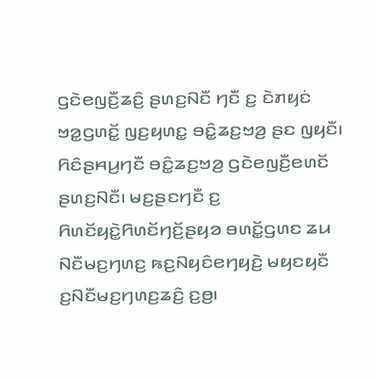ꤞꤢꤧꤕꤜꤢꤪ꤬ꤘꤢꤨ꤬ ꤔꤛꤢ꤬ꤡꤢꤪ ꤚꤢꤪ ꤢ꤬ ꤢꤧꤊꤟꤢꤦ ꤠꤤ꤭ꤞꤛꤢꤩ꤭ ꤜꤢ꤬ꤟꤛꤢ꤭ ꤋꤢꤨ꤭ꤘꤢ꤬ꤠꤤ꤬ ꤔꤢ ꤜꤟꤢꤪ꤯ ꤖꤢꤨꤔꤌꤣ꤬ꤚꤢꤪ ꤋꤢꤨ꤭ꤘꤢ꤬ꤠꤤ꤬ ꤞꤢꤧꤕꤜꤢꤪ꤬ꤕꤛꤢꤩ ꤔꤛꤢ꤬ꤡꤢꤪ꤯ ꤗꤢ꤬ꤔꤢꤚꤢꤪ ꤢ꤬ ꤖꤛꤢꤩꤟꤢꤧ꤭ꤖꤛꤢꤩꤚꤢꤩ꤬ꤔꤟꤤ ꤋꤛꤢꤩ꤭ꤞꤛꤢ ꤘꤣ ꤡꤢꤪꤗꤢ꤬ꤚꤛꤢ꤬ ꤒꤢ꤬ꤡꤟꤢꤨꤕꤚꤟꤢꤧ꤬ ꤗꤟꤢꤟꤢꤪ ꤢ꤬ꤡꤢꤪꤗꤢ꤬ꤚꤛꤢ꤬ꤘꤢꤨ꤬ ꤢ꤬ꤥ꤬꤯